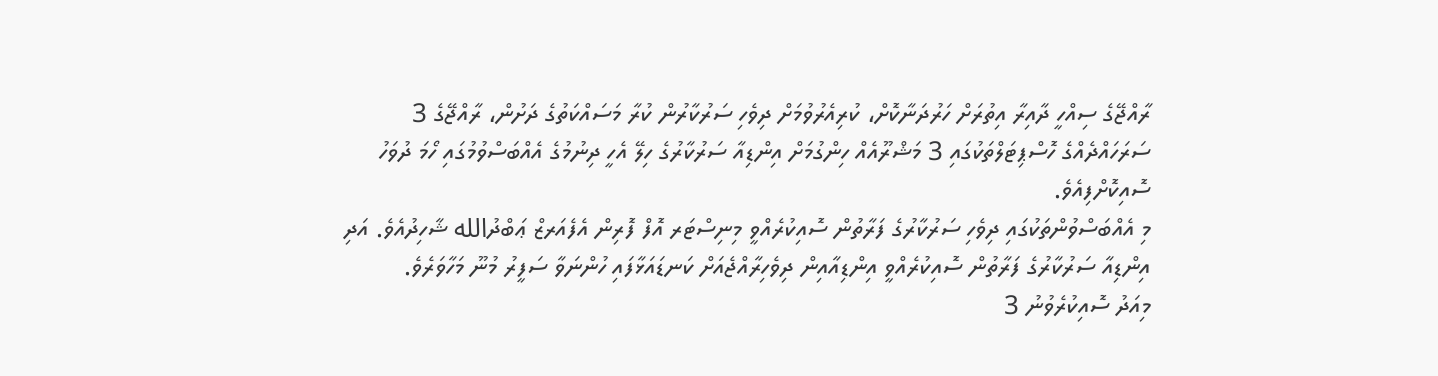ރާއްޖޭގެ ސިއްހީ ދާއިރާ އިތުރަށް ހަރުދަނާކޮށް، ކުރިއެރުވުމަށް ދިވެހި ސަރުކާރުން ކުރާ މަސައްކަތުގެ ދަށުން، ރާއްޖޭގެ 3 ސަރަހައްދެއްގެ ހޮސްޕިޓަލްތަކުގައި 3 މަޝްރޫއެއް ހިންގުމަށް އިންޑިއާ ސަރުކާރުގެ ހިލޭ އެހީ ދިނުމުގެ އެއްބަސްވުމުގައި ހޯމަ ދުވަހު ސޮއިކޮށްފިއެވެ.
މި އެއްބަސްވުންތަކުގައި ދިވެހި ސަރުކާރުގެ ފަރާތުން ސޮއިކުރެއްވީ މިނިސްޓަރ އޮފް ފޮރިން އެފެއަރޒް ޢަބްދުالله ޝާހިދުއެވެ. އަދި އިންޑިއާ ސަރުކާރުގެ ފަރާތުން ސޮއިކުރެއްވީ އިންޑިއާއިން ދިވެހިރާއްޖެއަށް ކަނޑައަޅާފައި ހުންނަވާ ސަފީރު މުނޫ މަހާވަރެވެ.
މިއަދު ސޮއިކުރެވުނު 3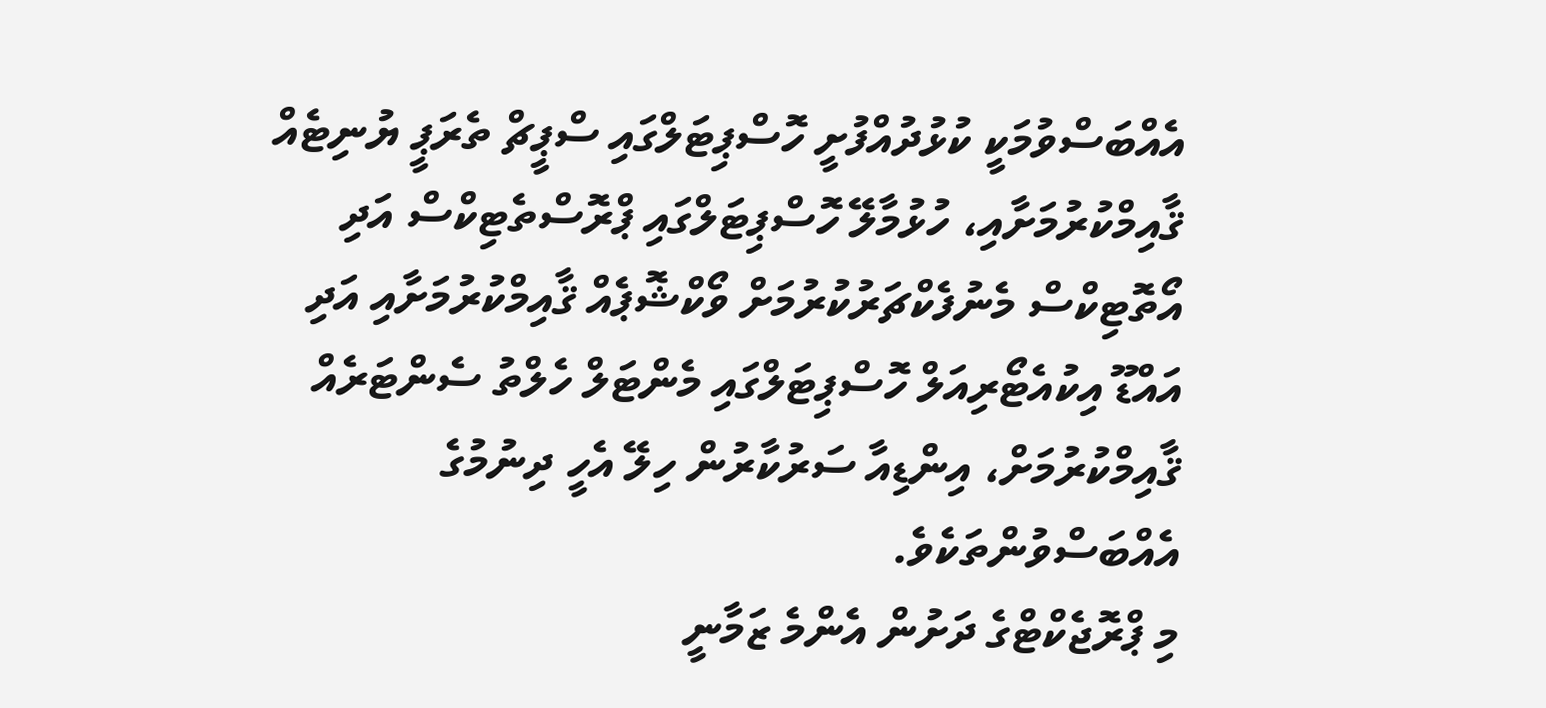އެއްބަސްވުމަކީ ކުޅުދުއްފުށީ ހޮސްޕިޓަލްގައި ސްޕީޗް ތެރަޕީ ޔުނިޓެއް ޤާއިމްކުރުމަށާއި، ހުޅުމާލޭ ހޮސްޕިޓަލްގައި ޕްރޮސްތެޓިކްސް އަދި އޯތޮޓިކްސް މެނުފެކްޗަރުކުރުމަށް ވޯކްޝޮޕެއް ޤާއިމްކުރުމަށާއި އަދި އައްޑޫ އިކުއެޓޯރިއަލް ހޮސްޕިޓަލްގައި މެންޓަލް ހެލްތު ސެންޓަރެއް ޤާއިމްކުރުމަށް، އިންޑިއާ ސަރުކާރުން ހިލޭ އެހީ ދިނުމުގެ އެއްބަސްވުންތަކެވެ.
މި ޕްރޮޖެކްޓްގެ ދަށުން އެންމެ ޒަމާނީ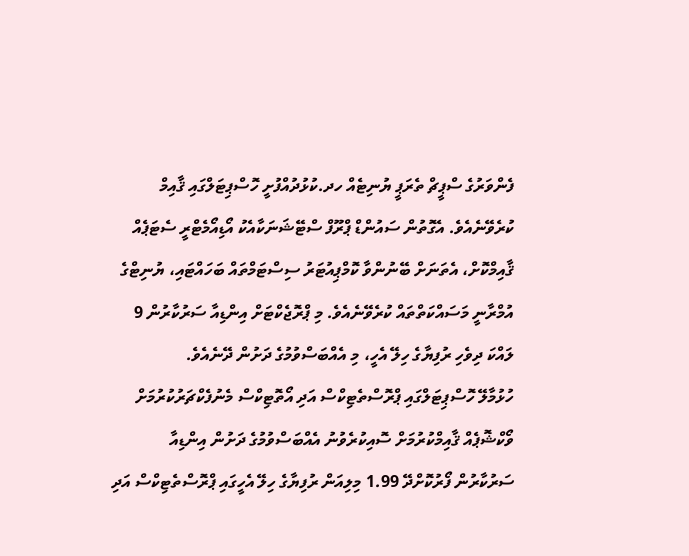ފެންވަރުގެ ސްޕީޗް ތެރަޕީ ޔުނިޓެއް ހދ.ކުޅުދުއްފުށީ ހޮސްޕިޓަލްގައި ޤާއިމް ކުރެވޭނެއެވެ. އެގޮތުން ސައުންޑް ޕްރޫފް ސްޓޭޝަނަކާއެކު އޯޑިއޯމެޓްރީ ސެޓަޕެއް ޤާއިމްކޮށް، އެތަނަށް ބޭނުންވާ ކޮމްޕިއުޓަރު ސިސްޓަމްތައް ބަހައްޓައި، ޔުނިޓްގެ އުމްރާނީ މަސައްކަތްތައް ކުރެވޭނެއެވެ. މި ޕްރޮޖެކްޓަށް އިންޑިއާ ސަރުކާރުން 9 ލައްކަ ދިވެހި ރުފިޔާގެ ހިލޭ އެހީ، މި އެއްބަސްވުމުގެ ދަށުން ދޭނެއެވެ.
ހުޅުމާލޭ ހޮސްޕިޓަލްގައި ޕްރޮސްތެޓިކްސް އަދި އޯތޮޓިކްސް މެނުފެކްޗަރުކުރުމަށް ވޯކްޝޮޕެއް ޤާއިމްކުރުމަށް ސޮއިކުރެވުނު އެއްބަސްވުމުގެ ދަށުން އިންޑިއާ ސަރުކާރުން ފޯރުކޮށްދޭ 1.99 މިލިއަން ރުފިޔާގެ ހިލޭ އެހީގައި ޕްރޮސްތެޓިކްސް އަދި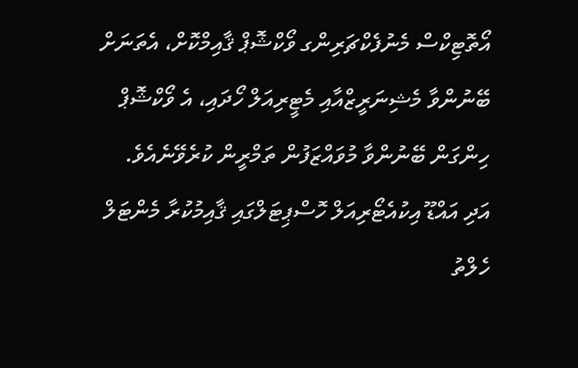އޯތޮޓިކްސް މެނުފެކްޗަރިންގ ވޯކްޝޮޕް ޤާއިމްކޮށް، އެތަނަށް ބޭނުންވާ މެޝިނަރީޒްއާއި މެޓީރިއަލް ހޯދައި، އެ ވޯކްޝޮޕް ހިންގަން ބޭނުންވާ މުވައްޒަފުން ތަމްރީން ކުރެވޭނެއެވެ.
އަދި އައްޑޫ އިކުއެޓޯރިއަލް ހޮސްޕިޓަލްގައި ޤާއިމުކުރާ މެންޓަލް ހެލްތު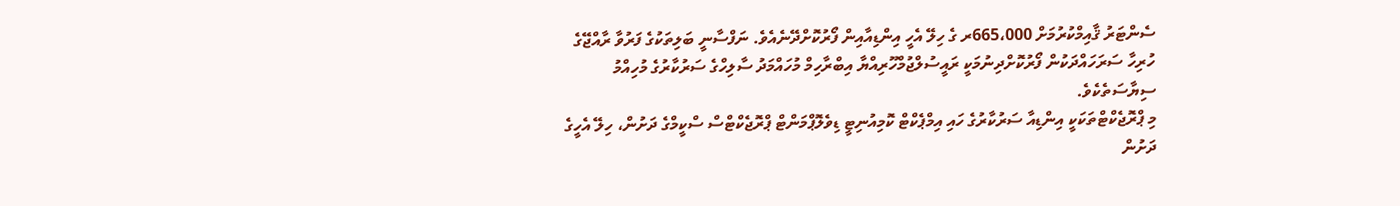ސެންޓަރު ޤާއިމްކުރުމަށް 665،000ރ ގެ ހިލޭ އެހީ އިންޑިއާއިން ފޯރުކޮށްދޭނެއެވެ. ނަފްސާނީ ބަލިތަކުގެ ފަރުވާ ރާއްޖޭގެ ހުރިހާ ސަރަހައްދަކުން ފޯރުކޮށްދިނުމަކީ ރައީސުލްޖުމްހޫރިއްޔާ އިބްރާހިމް މުހައްމަދު ސާލިހްގެ ސަރުކާރުގެ މުހިއްމު ސިޔާސަތެކެވެ.
މި ޕްރޮޖެކްޓްތަކަކީ އިންޑިއާ ސަރުކާރުގެ ހައި އިމްޕެކްޓް ކޮމިއުނިޓީ ޑިވެލޮޕްމަންޓް ޕްރޮޖެކްޓްސް ސްކީމްގެ ދަށުން، ހިލޭ އެހީގެ ދަށުން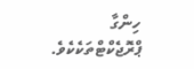ހިންގާ ޕްރޮޖެކްޓްތަކެކެވެ.